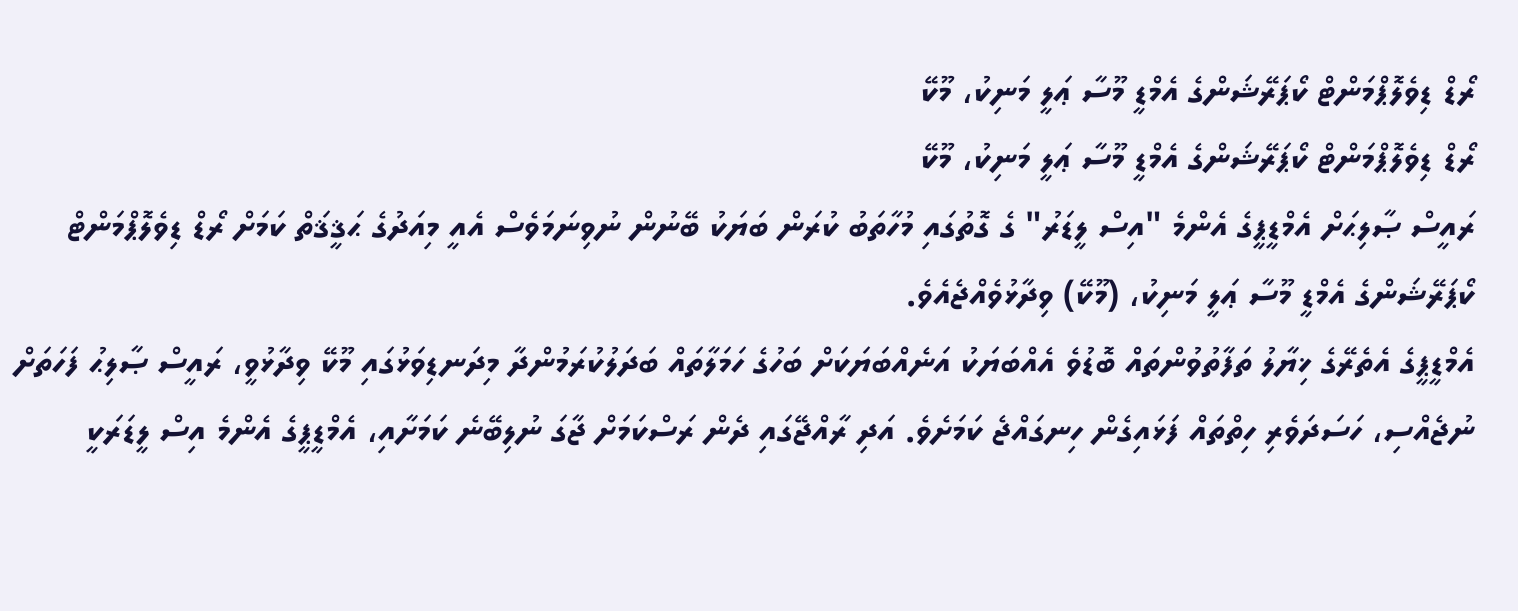ރޯޑް ޑިވެލޮޕްމަންޓް ކޯޕަރޭޝަންގެ އެމްޑީ މޫސާ ޢަލީ މަނިކު، މޫކޭ
ރޯޑް ޑިވެލޮޕްމަންޓް ކޯޕަރޭޝަންގެ އެމްޑީ މޫސާ ޢަލީ މަނިކު، މޫކޭ
ރައީސް ޞާލިޙަށް އެމްޑީޕީގެ އެންމެ "އިސް ލީޑަރު" ގެ ގޮތުގައި މުހާތަބު ކުރަން ބަޔަކު ބޭނުން ނުވިނަމަވެސް އެއީ މިއަދުގެ ޙަޤީޤަތް ކަމަށް ރޯޑް ޑިވެލޮޕްމަންޓް ކޯޕަރޭޝަންގެ އެމްޑީ މޫސާ ޢަލީ މަނިކު، (މޫކޭ) ވިދާޅުވެއްޖެއެވެ.
އެމްޑީޕީގެ އެތެރޭގެ ޚިޔާލު ތަފާތުވުންތައް ބޮޑުވެ އެއްބަޔަކު އަނެއްބަޔަކަށް ބަހުގެ ހަމަލާތައް ބަދަލުކުރަމުންދާ މިދަނޑިވަޅުގައި މޫކޭ ވިދާޅުވީ، ރައީސް ޞާލިޙު ފަހަތަށް ނުޖެއްސި، ހަސަދަވެރި ހިތްތައް ފަޅައިގެން ހިނގައްޖެ ކަމަށެވެ. އަދި ރާއްޖޭގައި ދެން ރަސްކަމަށް ޖާގަ ނުލިބޭނެ ކަމަށާއި، އެމްޑީޕީގެ އެންމެ އިސް ލީޑަރަކީ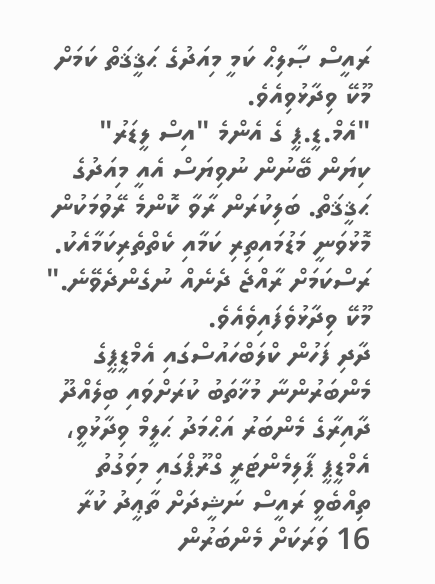ރައީސް ޞާލިޙް ކަމީ މިއަދުގެ ޙަޤީޤަތް ކަމަށް މޫކޭ ވިދާޅުވިއެވެ.
"އެމް.ޑީ.ޕީ ގެ އެންމެ "އިސް ލީޑަރު" ކިޔަން ބޭނުން ނުވިޔަސް އެއީ މިއަދުގެ ޙަޤީޤަތް. ބަލިކުރަން ރާވާ ކޮންމެ ރޭވުމަކުން މޮޅުވަނީ މަޑުމައިތިރި ކަމާއި ކެތްތެރިކަމާއެކު. ރަސްކަމަށް ރާއްޖެ ދެނެއް ނުގެންދެވޭނެ." މޫކޭ ވިދާޅުވެފައިވެއެވެ.
ދާދި ފަހުން ކްލަބްހައުސްގައި އެމްޑީޕީގެ މެންބަރުންނާ މުޚާތަބު ކުރަށްވައި ބިލެއްދޫ ދާއިރާގެ މެންބަރު އަޙްމަދު ޙަލީމް ވިދާޅުވީ، އެމްޑީޕީ ޕާލިމެންޓަރީ ގްރޫޕްގައި މިވަގުތު ތިއްބެވީ ރައީސް ނަޝީދަށް ތާޢީދު ކުރާ 16 ވަރަކަށް މެންބަރުން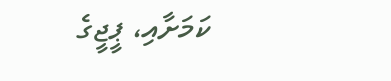ކަމަށާއި، ޕީޖީގެ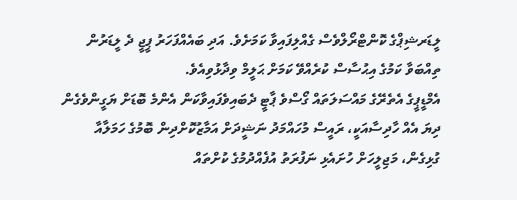ލީޑަރޝިޕްގެ ކޮންޓްރޯލްވެސް ގެއްލިފައިވާ ކަމަށެވެ. އަދި ބައެއްފަހަރު ޕީޖީ ދެ ލީޑަރުން ތިއްބަވާ ކަމުގެ އިޙުސާސް ކުރެއްވޭ ކަމަށް ޙަލީމް ވިދާޅުވިއެވެ.
އެމްޑީޕީގެ އެތެރޭގެ މައްސަލަތައް ގޯސްވެ ޕާޓީ ދެބައިވެފައިވާކަން އެންމެ ބޮޑަށް ޔަގީންވެގެން ދިޔަ އެއް ހާދިސާއަކީ، ރައީސް މުހައްމަދު ނަޝީދަށް އަމާޒުކޮށްދިން ބޮމުގެ ހަމަލާއާ ގުޅިގެން، މަޖިލީހަށް ހުށައެޅި ނަފުރަތު އުފެއްދުމުގެ ކުށްތައް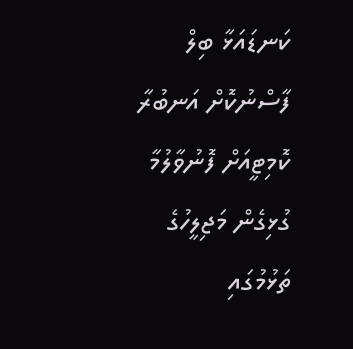ކަނޑައަޅާ ބިލް ފާސްނުކޮށް އަނބުރާ ކޮމިޓީއަށް ފޮނުވާލުމާ ގުޅިގެން މަޖިލީހުގެ ތަޅުމުގައި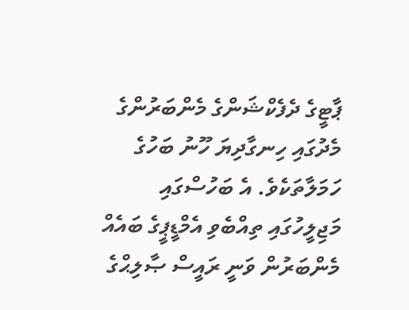ޕާޓީގެ ދެފެކްޝަންގެ މެންބަރުންގެ މެދުގައި ހިނގާދިޔަ ހޫނު ބަހުގެ ހަމަލާތަކެވެ. އެ ބަހުސްގައި މަޖިލީހުގައި ތިއްބެވި އެމްޑީޕީގެ ބައެއް މެންބަރުން ވަނީ ރައީސް ޞާލިޙްގެ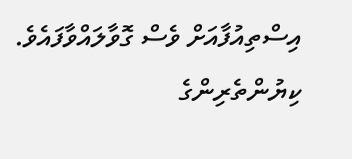އިސްތިއުފާއަށް ވެސް ގޮވާލައްވާފައެވެ.
ކިޔުންތެރިންގެ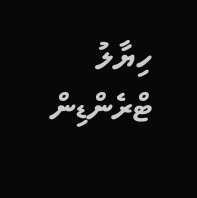ހިޔާލު
ޓްރެންޑިން